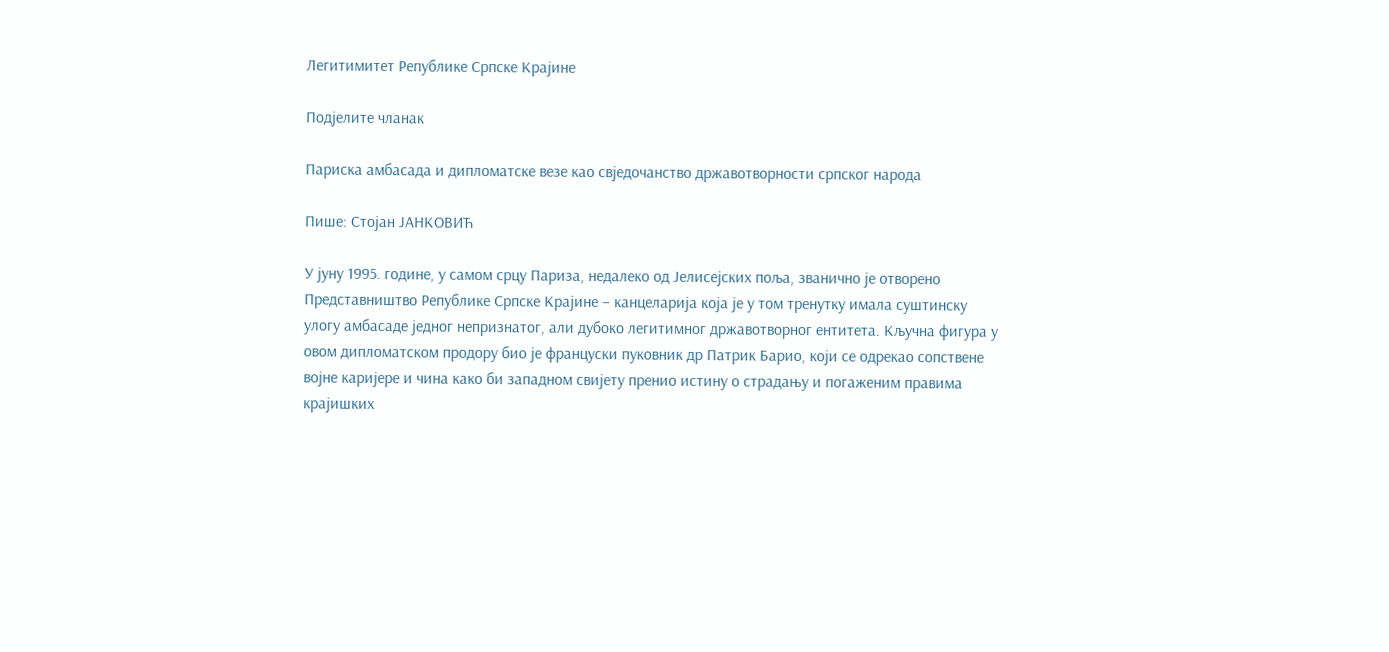Легитимитет Републике Српске Крајине

Подјелите чланак

Париска амбасада и дипломатске везе као свједочанство државотворности српског народа

Пише: Стојан ЈАНКОВИЋ

У јуну 1995. године, у самом срцу Париза, недалеко од Јелисејских поља, званично је отворено Представништво Републике Српске Крајине – канцеларија која је у том тренутку имала суштинску улогу амбасаде једног непризнатог, али дубоко легитимног државотворног ентитета. Кључна фигура у овом дипломатском продору био је француски пуковник др Патрик Барио, који се одрекао сопствене војне каријере и чина како би западном свијету пренио истину о страдању и погаженим правима крајишких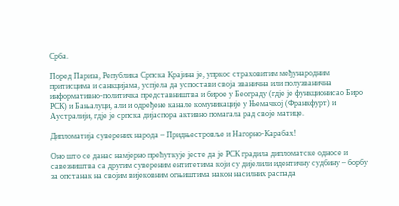Срба.

Поред Париза, Република Српска Крајина је, упркос страховитим међународним притисцима и санкцијама, успјела да успостави своја званична или полузванична информативно-политичка представништва и бирое у Београду (гдје је функционисао Биро РСК) и Бањалуци, али и одређене канале комуникације у Њемачкој (Франкфурт) и Аустралији, гдје је српска дијаспора активно помагала рад своје матице.

Дипломатија суверених народа – Придњестровље и Нагорно-Карабах!

Оно што се данас намјерно прећуткује јесте да је РСК градила дипломатске односе и савезништва са другим сувереним ентитетима који су дијелили идентичну судбину – борбу за опстанак на својим вијековним огњиштима након насилних распада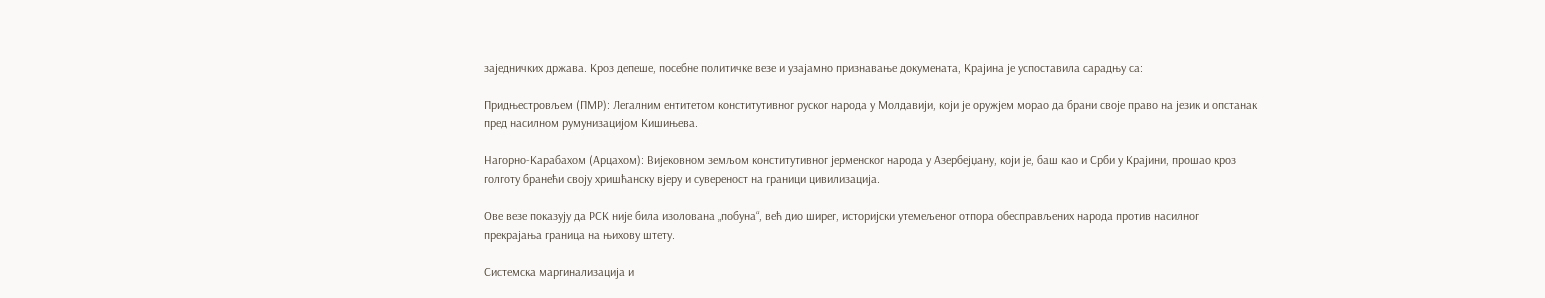заједничких држава. Кроз депеше, посебне политичке везе и узајамно признавање докумената, Крајина је успоставила сарадњу са:

Придњестровљем (ПМР): Легалним ентитетом конститутивног руског народа у Молдавији, који је оружјем морао да брани своје право на језик и опстанак пред насилном румунизацијом Кишињева.

Нагорно-Карабахом (Арцахом): Вијековном земљом конститутивног јерменског народа у Азербејџану, који је, баш као и Срби у Крајини, прошао кроз голготу бранећи своју хришћанску вјеру и сувереност на граници цивилизација.

Ове везе показују да РСК није била изолована „побуна“, већ дио ширег, историјски утемељеног отпора обесправљених народа против насилног прекрајања граница на њихову штету.

Системска маргинализација и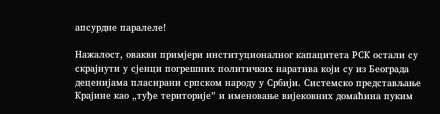апсурдне паралеле!

Нажалост, овакви примјери институционалног капацитета РСК остали су скрајнути у сјенци погрешних политичких наратива који су из Београда деценијама пласирани српском народу у Србији. Системско представљање Крајине као „туђе територије” и именовање вијековних домаћина пуким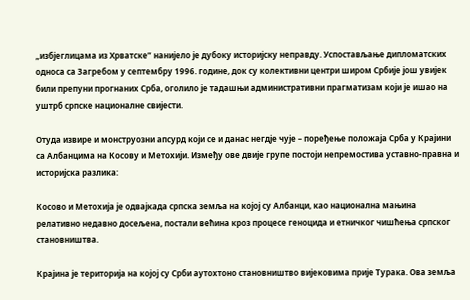„избјеглицама из Хрватске” нанијело је дубоку историјску неправду. Успостављање дипломатских односа са Загребом у септембру 1996. године, док су колективни центри широм Србије још увијек били препуни прогнаних Срба, оголило је тадашњи административни прагматизам који је ишао на уштрб српске националне свијести.

Отуда извире и монструозни апсурд који се и данас негдје чује – поређење положаја Срба у Крајини са Албанцима на Косову и Метохији. Између ове двије групе постоји непремостива уставно-правна и историјска разлика:

Косово и Метохија је одвајкада српска земља на којој су Албанци, као национална мањина релативно недавно досељена, постали већина кроз процесе геноцида и етничког чишћења српског становништва.

Крајина је територија на којој су Срби аутохтоно становништво вијековима прије Турака. Ова земља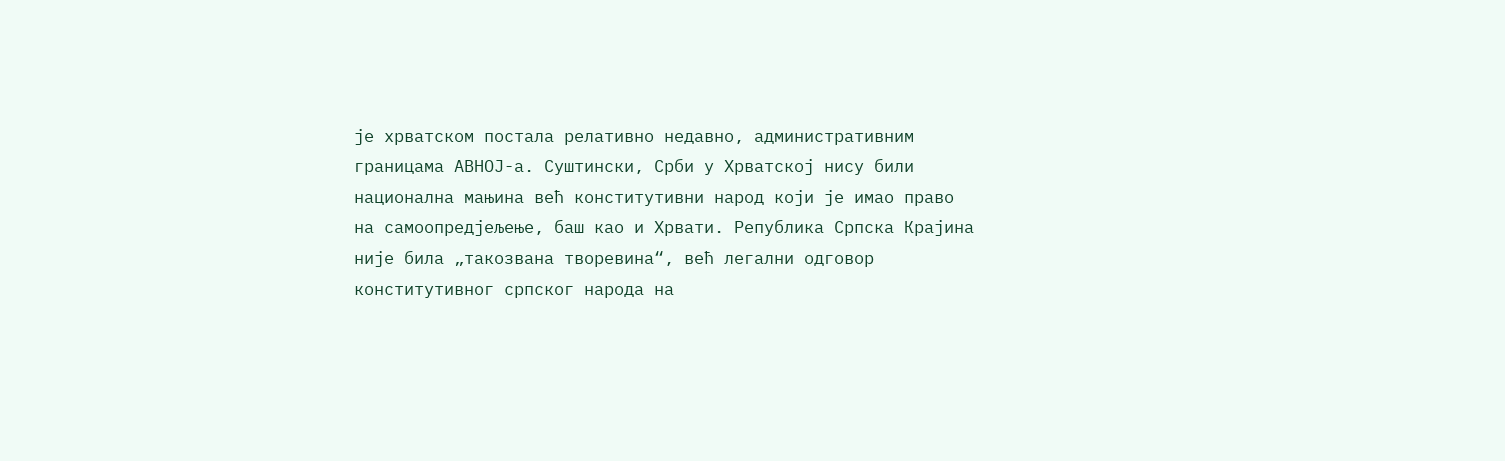је хрватском постала релативно недавно, административним границама АВНОЈ-а. Суштински, Срби у Хрватској нису били национална мањина већ конститутивни народ који је имао право на самоопредјељење, баш као и Хрвати. Република Српска Крајина није била „такозвана творевина“, већ легални одговор конститутивног српског народа на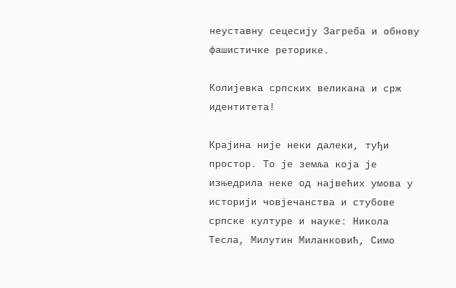неуставну сецесију Загреба и обнову фашистичке реторике.

Колијевка српских великана и срж идентитета!

Крајина није неки далеки, туђи простор. То је земља која је изњедрила неке од највећих умова у историји човјечанства и стубове српске културе и науке: Никола Тесла, Милутин Миланковић, Симо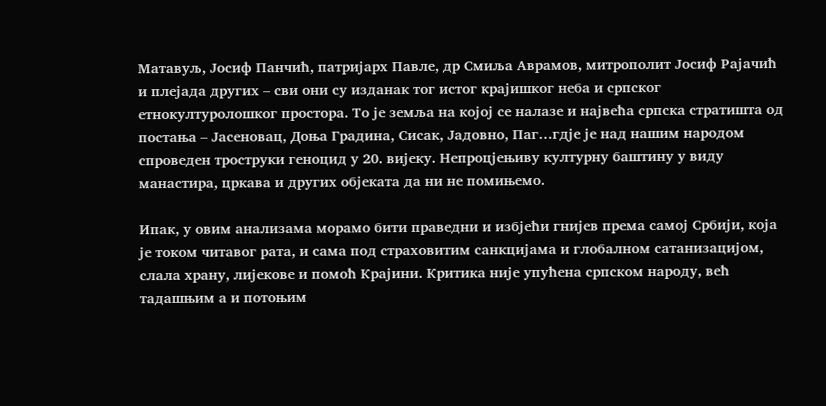Матавуљ, Јосиф Панчић, патријарх Павле, др Смиља Аврамов, митрополит Јосиф Рајачић и плејада других – сви они су изданак тог истог крајишког неба и српског етнокултуролошког простора. То је земља на којој се налазе и највећа српска стратишта од постања – Јасеновац, Доња Градина, Сисак, Јадовно, Паг…гдје је над нашим народом спроведен троструки геноцид у 20. вијеку. Непроцјењиву културну баштину у виду манастира, цркава и других објеката да ни не помињемо.

Ипак, у овим анализама морамо бити праведни и избјећи гнијев према самој Србији, која је током читавог рата, и сама под страховитим санкцијама и глобалном сатанизацијом, слала храну, лијекове и помоћ Крајини. Критика није упућена српском народу, већ тадашњим а и потоњим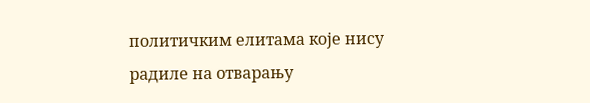политичким елитама које нису радиле на отварању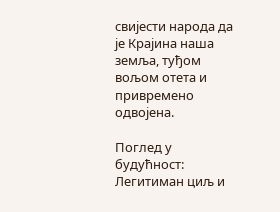свијести народа да је Крајина наша земља, туђом вољом отета и привремено одвојена.

Поглед у будућност: Легитиман циљ и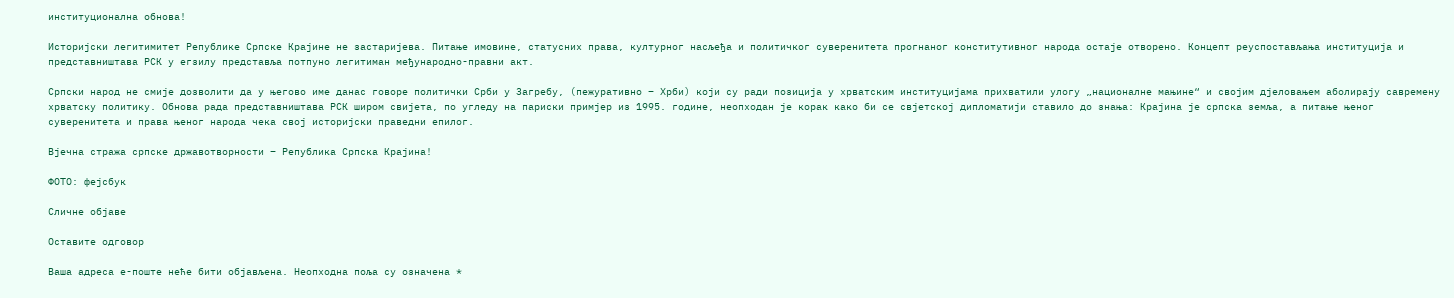институционална обнова!

Историјски легитимитет Републике Српске Крајине не застаријева. Питање имовине, статусних права, културног насљеђа и политичког суверенитета прогнаног конститутивног народа остаје отворено. Концепт реуспостављања институција и представништава РСК у егзилу представља потпуно легитиман међународно-правни акт.

Српски народ не смије дозволити да у његово име данас говоре политички Срби у Загребу, (пежуративно – Хрби) који су ради позиција у хрватским институцијама прихватили улогу „националне мањине“ и својим дјеловањем аболирају савремену хрватску политику. Обнова рада представништава РСК широм свијета, по угледу на париски примјер из 1995. године, неопходан је корак како би се свјетској дипломатији ставило до знања: Крајина је српска земља, а питање њеног суверенитета и права њеног народа чека свој историјски праведни епилог.

Вјечна стража српске државотворности – Република Српска Крајина!

ФОТО: фејсбук

Сличне објаве

Оставите одговор

Ваша адреса е-поште неће бити објављена. Неопходна поља су означена *